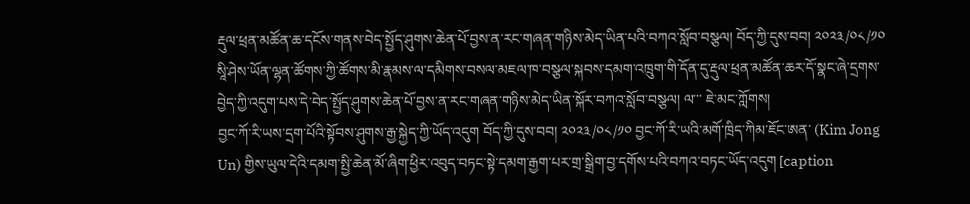རྡུལ་ཕྲན་མཚོན་ཆ་དངོས་གནས་བེད་སྤྱོད་ཤུགས་ཆེན་པོ་བྱས་ན་རང་གཞན་གཉིས་མེད་ཡིན་པའི་བཀའ་སློབ་བསྩལ། བོད་ཀྱི་དུས་བབ། ༢༠༢༣/༠༨/༡༠ སཱི་ཤེས་ཡོན་ལྷན་ཚོགས་ཀྱི་ཚོགས་མི་རྣམས་ལ་དམིགས་བསལ་མཇལ་ཁ་བསྩལ་སྐབས་དམག་འཁྲུག་གི་དོན་དུ་རྡུལ་ཕྲན་མཚོན་ཆར་དོ་སྣང་ཞེ་དྲགས་བྱེད་ཀྱི་འདུག་པས་དེ་བེད་སྤྱོད་ཤུགས་ཆེན་པོ་བྱས་ན་རང་གཞན་གཉིས་མེད་ཡིན་སྐོར་བཀའ་སློབ་བསྩལ། ལ་་་ ཇེ་མང་ཀློགས།
བྱང་ཀོ་རི་ཡས་དྲག་པོའི་སྟོབས་ཤུགས་རྒྱ་སྐྱེད་ཀྱི་ཡོད་འདུག བོད་ཀྱི་དུས་བབ། ༢༠༢༣/༠༨/༡༠ བྱང་ཀོ་རི་ཡའི་མགོ་ཁྲིད་ཀིམ་ཇོང་ཨན་ (Kim Jong Un) གྱིས་ཡུལ་དེའི་དམག་སྤྱི་ཆེན་མོ་ཞིག་ཕྱིར་འབུད་བཏང་སྟེ་དམག་རྒྱག་པར་གྲ་སྒྲིག་བྱ་དགོས་པའི་བཀའ་བཏང་ཡོད་འདུག [caption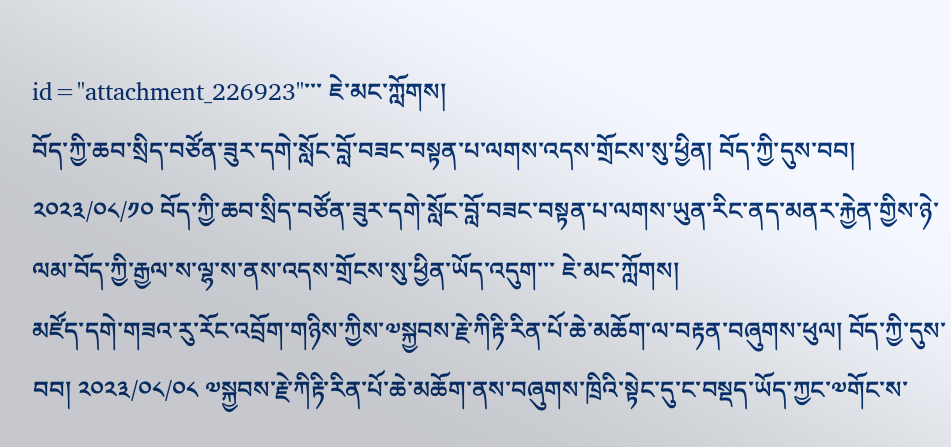id="attachment_226923"་་་ ཇེ་མང་ཀློགས།
བོད་ཀྱི་ཆབ་སྲིད་བཙོན་ཟུར་དགེ་སློང་བློ་བཟང་བསྟན་པ་ལགས་འདས་གྲོངས་སུ་ཕྱིན། བོད་ཀྱི་དུས་བབ། ༢༠༢༣/༠༨/༡༠ བོད་ཀྱི་ཆབ་སྲིད་བཙོན་ཟུར་དགེ་སློང་བློ་བཟང་བསྟན་པ་ལགས་ཡུན་རིང་ནད་མནར་རྐྱེན་གྱིས་ཉེ་ལམ་བོད་ཀྱི་རྒྱལ་ས་ལྷ་ས་ནས་འདས་གྲོངས་སུ་ཕྱིན་ཡོད་འདུག་་་ ཇེ་མང་ཀློགས།
མཛོད་དགེ་གཟའ་རུ་རོང་འབྲོག་གཉིས་ཀྱིས་༧སྐྱབས་རྗེ་ཀིརྟི་རིན་པོ་ཆེ་མཆོག་ལ་བརྟན་བཞུགས་ཕུལ། བོད་ཀྱི་དུས་བབ། ༢༠༢༣/༠༨/༠༨ ༧སྐྱབས་རྗེ་ཀིརྟི་རིན་པོ་ཆེ་མཆོག་ནས་བཞུགས་ཁྲིའི་སྟེང་དུ་ང་བསྡད་ཡོད་ཀྱང་༧གོང་ས་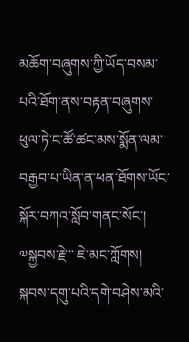མཆོག་བཞུགས་ཀྱི་ཡོད་བསམ་པའི་ཐོག་ནས་བརྟན་བཞུགས་ཕུལ་ཏེ་ང་ཚོ་ཚང་མས་སྨོན་ལམ་བརྒྱབ་པ་ཡིན་ན་ཕན་ཐོགས་ཡོང་སྐོར་བཀའ་སློབ་གནང་སོང་། ༧སྐྱབས་རྗེ་་་ ཇེ་མང་ཀློགས།
སྐབས་དགུ་པའི་དགེ་བཤེས་མའི་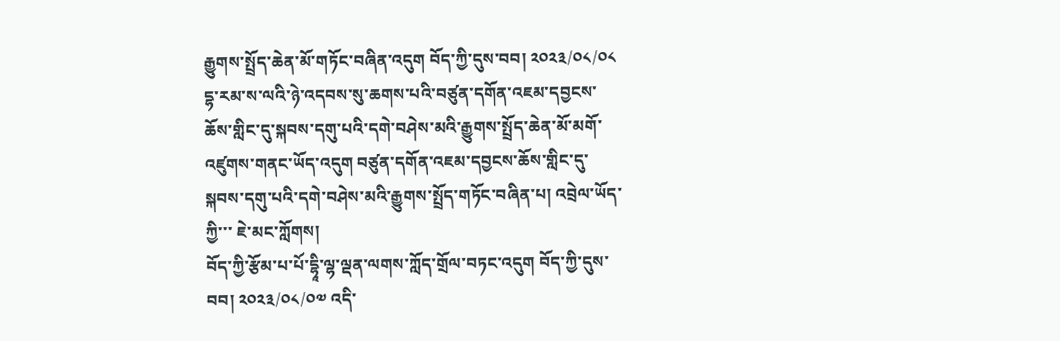རྒྱུགས་སྤྲོད་ཆེན་མོ་གཏོང་བཞིན་འདུག བོད་ཀྱི་དུས་བབ། ༢༠༢༣/༠༨/༠༨ དྷ་རམ་ས་ལའི་ཉེ་འདབས་སུ་ཆགས་པའི་བཙུན་དགོན་འཇམ་དབྱངས་ཆོས་གླིང་དུ་སྐབས་དགུ་པའི་དགེ་བཤེས་མའི་རྒྱུགས་སྤྲོད་ཆེན་མོ་མགོ་འཛུགས་གནང་ཡོད་འདུག བཙུན་དགོན་འཇམ་དབྱངས་ཆོས་གླིང་དུ་སྐབས་དགུ་པའི་དགེ་བཤེས་མའི་རྒྱུགས་སྤྲོད་གཏོང་བཞིན་པ། འབྲེལ་ཡོད་ཀྱི་་་ ཇེ་མང་ཀློགས།
བོད་ཀྱི་རྩོམ་པ་པོ་དྷཱི་ལྷ་ལྡན་ལགས་ཀློད་གྲོལ་བཏང་འདུག བོད་ཀྱི་དུས་བབ། ༢༠༢༣/༠༨/༠༧ འདི་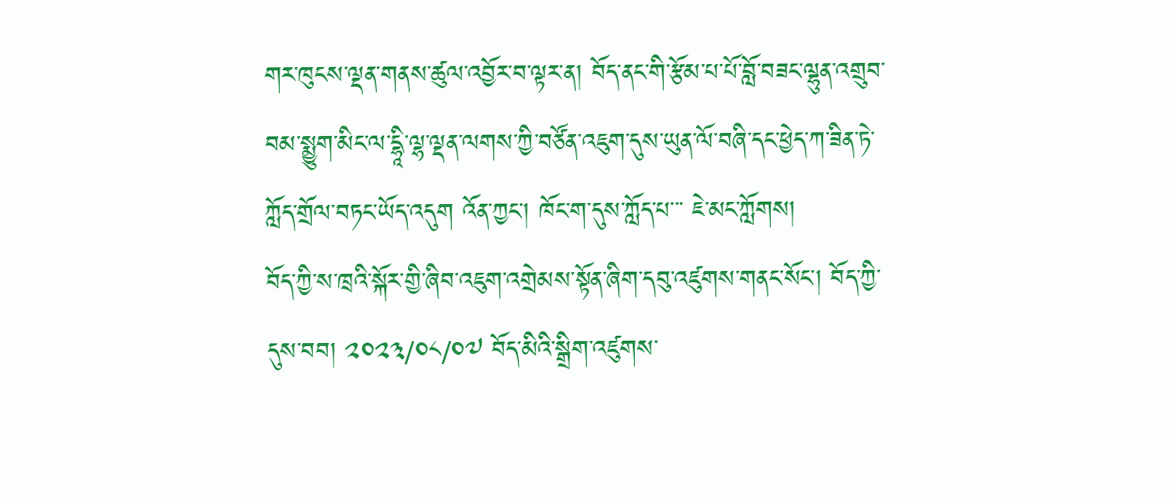གར་ཁུངས་ལྡན་གནས་ཚུལ་འབྱོར་བ་ལྟར་ན། བོད་ནང་གི་རྩོམ་པ་པོ་བློ་བཟང་ལྷུན་འགྲུབ་བམ་སྨྱུག་མིང་ལ་དྷཱི་ལྷ་ལྡན་ལགས་ཀྱི་བཙོན་འཇུག་དུས་ཡུན་ལོ་བཞི་དང་ཕྱེད་ཀ་ཟིན་ཏེ་ཀློད་གྲོལ་བཏང་ཡོད་འདུག འོན་ཀྱང་། ཁོང་ག་དུས་ཀློད་པ་་་ ཇེ་མང་ཀློགས།
བོད་ཀྱི་ས་ཁྲའི་སྐོར་གྱི་ཞིབ་འཇུག་འགྲེམས་སྟོན་ཞིག་དབུ་འཛུགས་གནང་སོང་། བོད་ཀྱི་དུས་བབ། ༢༠༢༣/༠༨/༠༧ བོད་མིའི་སྒྲིག་འཛུགས་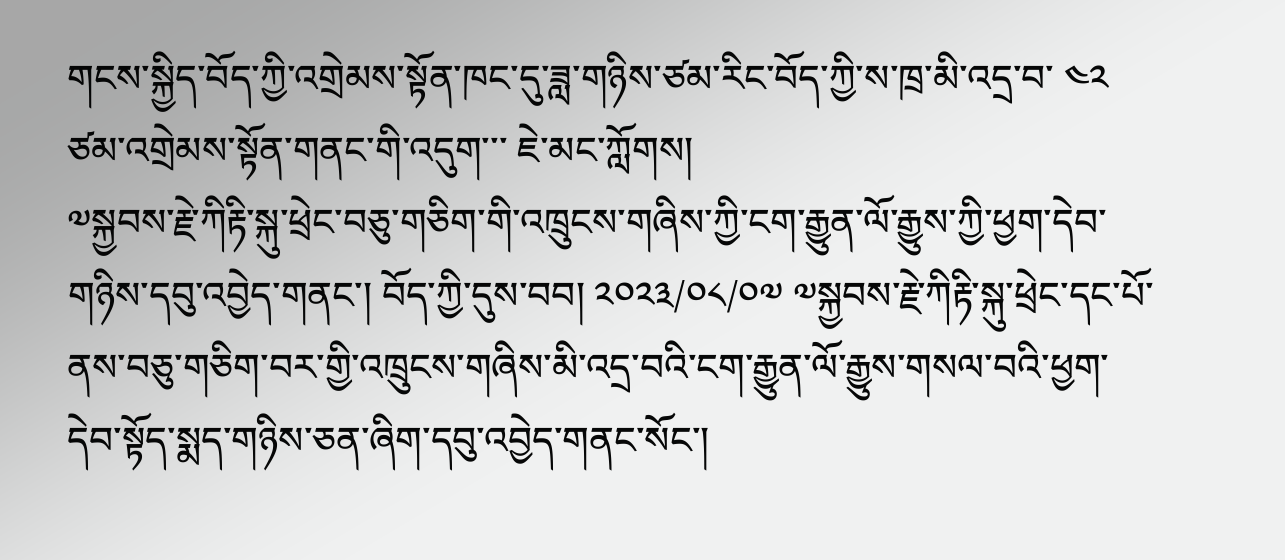གངས་སྐྱིད་བོད་ཀྱི་འགྲེམས་སྟོན་ཁང་དུ་ཟླ་གཉིས་ཙམ་རིང་བོད་ཀྱི་ས་ཁྲ་མི་འདྲ་བ་ ༤༢ ཙམ་འགྲེམས་སྟོན་གནང་གི་འདུག་་་ ཇེ་མང་ཀློགས།
༧སྐྱབས་རྗེ་ཀིརྟི་སྐུ་ཕྲེང་བཅུ་གཅིག་གི་འཁྲུངས་གཞིས་ཀྱི་ངག་རྒྱུན་ལོ་རྒྱུས་ཀྱི་ཕྱག་དེབ་གཉིས་དབུ་འབྱེད་གནང་། བོད་ཀྱི་དུས་བབ། ༢༠༢༣/༠༨/༠༧ ༧སྐྱབས་རྗེ་ཀིརྟི་སྐུ་ཕྲེང་དང་པོ་ནས་བཅུ་གཅིག་བར་གྱི་འཁྲུངས་གཞིས་མི་འདྲ་བའི་ངག་རྒྱུན་ལོ་རྒྱུས་གསལ་བའི་ཕྱག་དེབ་སྟོད་སྨད་གཉིས་ཅན་ཞིག་དབུ་འབྱེད་གནང་སོང་།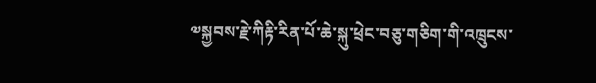༧སྐྱབས་རྗེ་ཀིརྟི་རིན་པོ་ཆེ་སྐུ་ཕྲེང་བཅུ་གཅིག་གི་འཁྲུངས་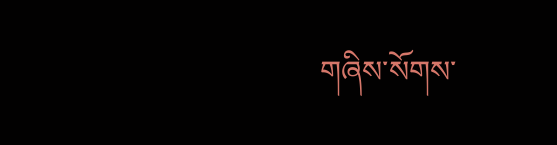གཞིས་སོགས་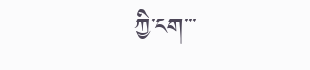ཀྱི་ངག་་་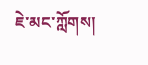ཇེ་མང་ཀློགས།